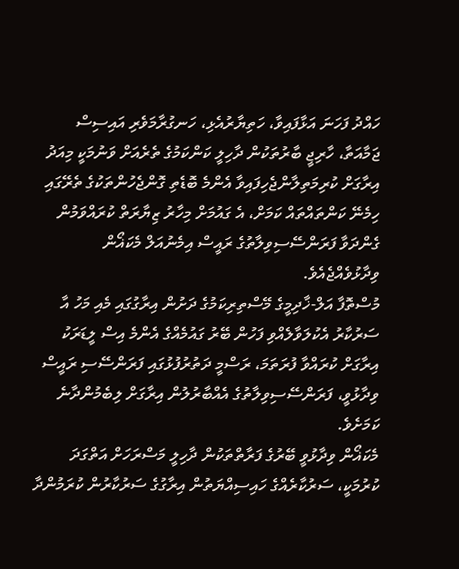ހައްދު ފަހަނަ އަޅާފައިވާ، ހަތިޔާރުއެޅި، ހަނގުރާމަވެރި އައިސިސް ޖަމާއަތާ، ހާރިޖީ ބާރުތަކުން ދާހިލީ ކަންކަމުގެ ތެރެއަށް ވަނުމަކީ މިއަދު އިރާގަށް ކުރިމަތިލާންޖެހިފައިވާ އެންމެ ބޮޑެތި ގޮންޖެހުންތަކުގެ ތެރޭގައި ހިމެނޭ ކަންތައްތައް ކަމަށް، އެ ގައުމަށް މިހާރު ޒިޔާރަތް ކުރައްވަމުން ގެންދަވާ ފަރަންސޭސިވިލާތުގެ ރައީސް އިމެނުއަލް މެކަޣޯން ވިދާޅުވެއްޖެއެވެ.
މުސްތޮފާ އަލް-ޚާދިމީގެ މޭސްތިރިކަމުގެ ދަށުން އިރާގުގައި މެއި މަހު އާ ސަރުކާރު އެކުލަވާލެއްވި ފަހުން ބޭރު ގައުމެއްގެ އެންމެ އިސް ލީޑަރަކު އިރާގަށް ކުރައްވާ ފުރަތަމަ، ރަސްމީ ދަތުރުފުޅުގައި ފަރަންސޭސި ރައީސް ވިދާޅުވީ، ފަރަންސޭސިވިލާތުގެ އެއްބާރުލުން އިރާގަށް ލިބެމުންދާނެ ކަމަށެވެ.
މެކަޣޯން ވިދާޅުވީ ބޭރުގެ ފަރާތްތަކުން ދާހިލީ މަސްރަހަށް އަތްގަދަ ކުރުމަކީ، ސަރުކާރެއްގެ ހައިސިއްޔަތުން އިރާގުގެ ސަރުކާރުން ކުރަމުންދާ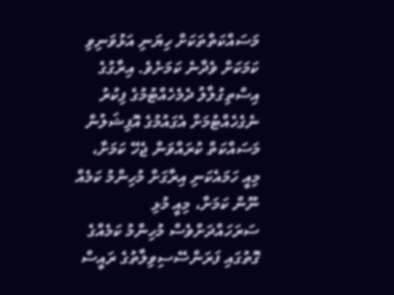މަސައްކަތްތަކަށް ހިޔަނި އަޅުވަނިވި ކަމަކަށް ވެދާނެ ކަމަށެވެ. އިރާގުގެ އިސްތިގުލާލު ދެމެހެއްޓުމުގެ ފިކުރު ނެގެހެއްޓުމަށް އެގައުމުގެ އޮފިޝަލުން މަސައްކަތް ކުރައްވަން ޖެހޭ ކަމަށާ، މިއީ ހަމައެކަނި އިރާގަށް މުހިންމު ކަމެއް ނޫން ކަމަށާ، މިއީ މުޅި ސަރަހައްދަށްވެސް މުހިންމު ކަމެއްގެ ގޮތުގައި ފަރަންސޭސިވިލާތުގެ ރައީސް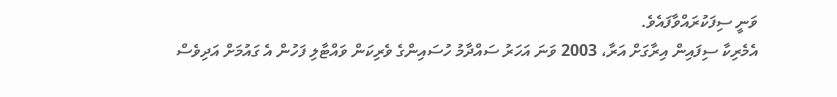ވަނީ ސިފަކުރައްވާފައެވެ.
އެމެރިކާ ސިފައިން އިރާގަށް އަރާ، 2003 ވަނަ އަހަރު ސައްދާމު ހުސައިންގެ ވެރިކަން ވައްޓާލި ފަހުން އެ ގައުމަށް އަދިވެސް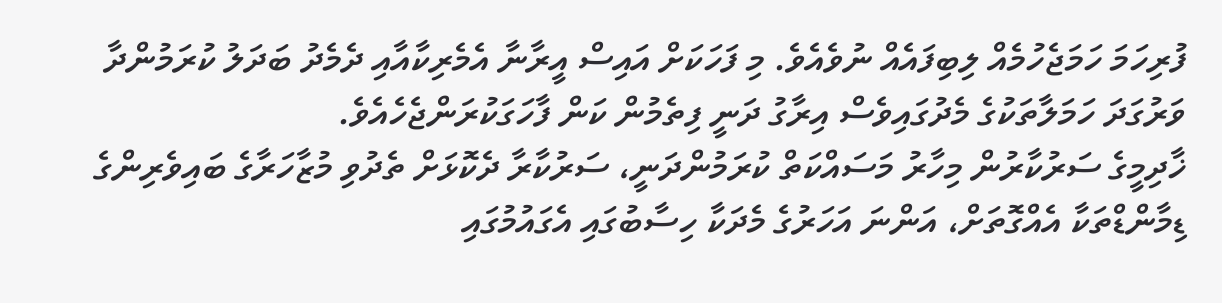ފުރިހަމަ ހަމަޖެހުމެއް ލިބިފައެއް ނުވެއެވެ. މި ފަހަކަށް އައިސް އީރާނާ އެމެރިކާއާއި ދެމެދު ބަދަލު ކުރަމުންދާ ވަރުގަދަ ހަމަލާތަކުގެ މެދުގައިވެސް އިރާގު ދަނީ ފިތެމުން ކަން ފާހަގަކުރަންޖެހެއެވެ.
ޚާދިމީގެ ސަރުކާރުން މިހާރު މަސައްކަތް ކުރަމުންދަނީ، ސަރުކާރާ ދެކޮޅަށް ތެދުވި މުޒާހަރާގެ ބައިވެރިންގެ ޑިމާންޑްތަކާ އެއްގޮތަށް، އަންނަ އަހަރުގެ މެދަކާ ހިސާބުގައި އެގައުމުގައި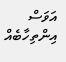އަވަސް އިންތިހާބެއް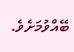ބޭއްވުމަށެވެ.